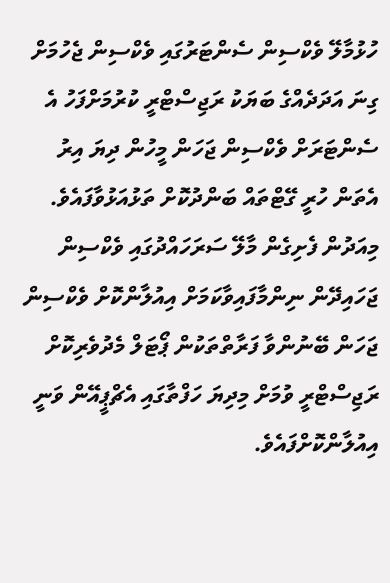ހުޅުމާލޭ ވެކްސިން ސެންޓަރުގައި ވެކްސިން ޖެހުމަށް ގިނަ އަދަދެއްގެ ބަޔަކު ރަޖިސްޓްރީ ކުރުމަށްފަހު އެ ސެންޓަރަށް ވެކްސިން ޖަހަން މީހުން ދިޔަ އިރު އެތަން ހުރީ ގޭޓްތައް ބަންދުކޮށް ތަޅުއަޅުވާފައެވެ.
މިއަދުން ފެށިގެން މާލޭ ސަރަހައްދުގައި ވެކްސިން ޖަހައިދޭން ނިންމާފައިވާކަމަށް އިއުލާންކޮށް ވެކްސިން ޖަހަން ބޭނުންވާ ފަރާތްތަކުން ޕޯޓަލް މެދުވެރިކޮށް ރަޖިސްޓްރީ ވުމަށް މިދިޔަ ހަފްތާގައި އެޗްޕީއޭން ވަނީ އިއުލާންކޮށްފައެވެ.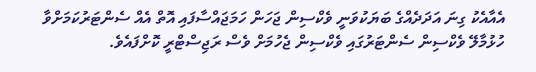އެއާއެކު ގިނަ އަދަދެއްގެ ބަޔަކުވަނީ ވެކްސިން ޖަހަން ހަމަޖައްސާފައި އޮތް އެއް ސެންޓަރުކަމަށްވާ ހުޅުމާލޭ ވެކްސިން ސެންޓަރުގައި ވެކްސިން ޖެހުމަށް ވެސް ރަޖިސްޓްރީ ކޮށްފައެވެ.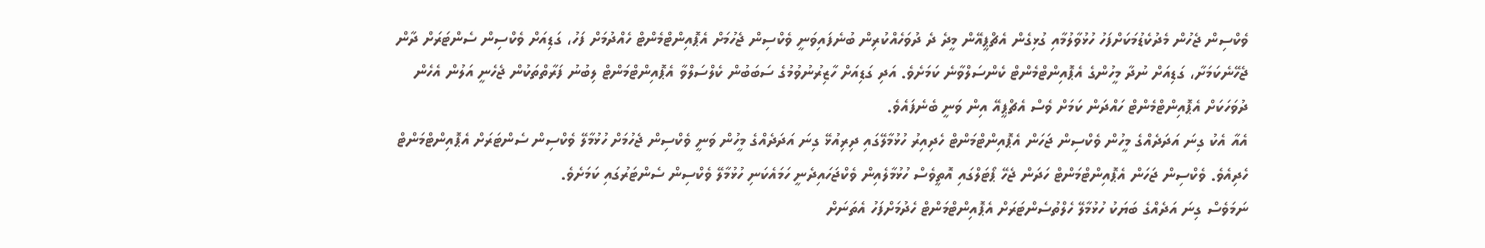ވެކްސިން ޖެހުން މެދުކެޑުމަކަށްފަހު ހުޅުވާލުމާއި ގުޅިގެން އެޗްޕީއޭން މީދެ ދެ ދުވަހެއްކުރިން ބުނެފައިވަނީ ވެކްސިން ޖެހުމަށް އެޕޮއިންޓްމެންޓް ހެއްދުމަށް ފަހު، ގަޑިއަށް ވެކްސިން ސެންޓަރަށް ދާން ޖެހޭނެކަމަށާ، ގަޑިއަށް ނުދާ މީހުންގެ އެޕޮއިންޓްމެންޓް ކެންސަލްވާނެ ކަމަށެވެ. އަދި ގަޑިއަށް ހާޒިރުނުވުމުގެ ސަބަބުން ކެލްސަލްވާ އެޕޮއިންޓްމަންޓް ލިބުނު ފަރާތްތަކުން ޖެހެނީ އަލުން އެހެން ދުވަހަކަށް އެޕޮއިންޓްމެންޓް ހައްދަން ކަމަށް ވެސް އެޗްޕީއޭ އިން ވަނީ ބެނެފައެވެ.
އެއާ އެކު ގިނަ އަދަދެއްގެ މީހުން ވެކްސިން ޖަހަން އެޕޮއިންޓްމަންޓް ހެދިއިރު ހުޅުމާލޭގައި ދިރިއުޅޭ ގިނަ އަދަދެއްގެ މީހުން ވަނީ ވެކްސިން ޖެހުމަށް ހުޅުމާލޭ ވެކްސިން ސެންޓަރަށް އެޕޮއިންޓްމަންޓް ހެދިއެވެ. ވެކްސިން ޖަހަން އެޕޮއިންޓްމަންޓް ހަދަން ޖެހޭ ޕޯޓަލްގައި އޮތީވެސް ހުޅުމާލެއިން ވެކްޖަހައިދެނީ ހަމައެކަނި ހުޅުމާލޭ ވެކްސިން ސެންޓަރުގައި ކަމަށެވެ.
ނަމަވެސް ގިނަ އަދެއްގެ ބަޔަކު ހުޅުމާލޭ ހެލްތުސެންޓަރަށް އެޕޮއިންޓްމަންޓް ހެދުމަށްފަހު އެތަނަށް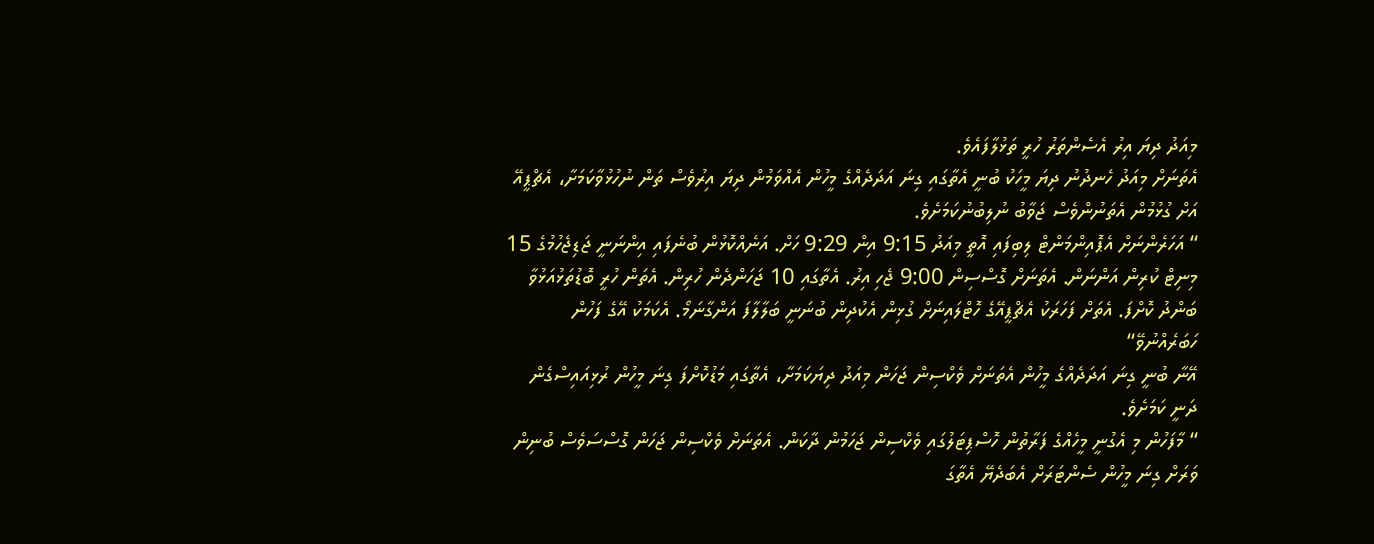މިއަދު ދިޔަ އިރު އެސެންތަރު ހުރީ ތަޅުލާފައެވެ.
އެތަނަށް މިއަދު ހެނދުނު ދިޔަ މީހަކު ބުނީ އެތާގައި ގިނަ އަދަދެއްގެ މީހުން އެއްވަމުން ދިޔަ އިރުވެސް ތަން ނުހުޅުވާކަމަށާ، އެޗްޕީއޭ އަށް ގުޅުމުން އެތަނުންވެސް ޖަވާބު ނުލިބުނުކަމަށެވެ.
“ އަހަރެންނަށް އެޕޮއިންމަންޓް ލިބިފައި އޮތީ މިއަދު 9:15 އިން 9:29 ހަށް. އަނެއްކޮޅުން ބުނެފައި އިންނަނީ ޖަޑިޖެހުމުގެ 15 މިނިޓް ކުރިން އަންނަން. އެތަނަށް ގޮސްސިން 9:00 ޖެހި އިރު. އެތާގައި 10 ޖަހަންދެން ހުރިން. އެތަން ހުރީ ބޮޑުތަޅުއަޅުވާ ބަންދު ކޮށްފަ. އެތަށް ފަހަރަކު އެޗްޕީއޭގެ ހޮޓްލައިނަށް ގުޅިން އެކުދިން ބުނަނީ ބަލާލާފަ އަންގާނަމޯ. އެކަމަކު އޭގެ ފަހުން ހަބަރެއްނުވޭ“
އޭނާ ބުނީ ގިނަ އަދަދެއްގެ މީހުން އެތަނަށް ވެކްސިން ޖަހަން މިއަދު ދިޔަކަމަށާ، އެތާގައި މަޑުކޮށްފަ ގިނަ މީހުން ރުޅިއައިސްގެން ދަނީ ކަމަށެވެ.
“ މާފަހުން މި އެގުނީ މީހެއްގެ ފަރާތުން ހޮސްޕިޓަލުގައި ވެކްސިން ޖަހަމުން ދާކަން. އެތަނަށް ވެކްސިން ޖަހަން ގޮސްސަވެސް ބުނިން ވަރަށް ގިނަ މީހުން ސެންޓަރަށް އެބަދެޔޭ އެތާގަ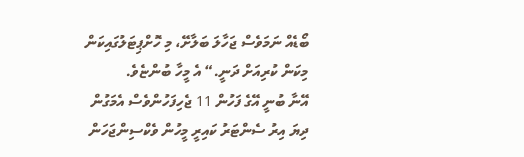ބޯޑެއް ނަމަވެސް ޖަހާލަ ބަލާށޭ، މި ހޮށްޕިޓަލުގައިކަން މިކަން ކުރިއަށް ދަނީ.“ އެ މީހާ ބުންޏެވެ.
އޭނާ ބުނީ އޭގެ ފަހުން 11 ޖެހިފަހުންވެސް އެމަގުން ދިޔަ އިރު ސެންޓަރު ކައިރީ މީހުން ވެކްސިންޖަހަން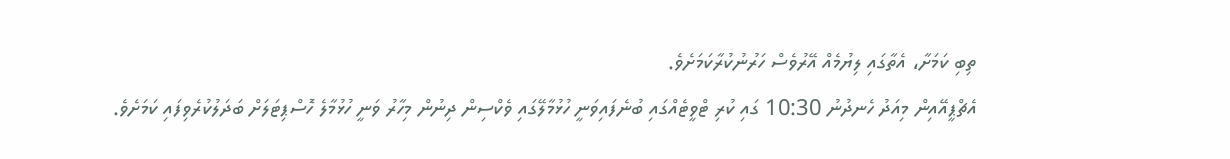ތިބި ކަމަށާ، އެތާގައި ލިޔުމެއް އޭރުވެސް ހަރުނުކުރާކަމަށެވެ.
އެޗްޕީއޭއިން މިއަދު ހެނދުނު 10:30 ގައި ކުރި ޓްވީޓެއްގައި ބުނެފައިވަނީ ހުޅުމާލޭގައި ވެކްސިން ދިނުން މިހާރު ވަނީ ހުޅުމާލެ ހޮސްޕިޓަލަށް ބަދަލުކުރެވިފައި ކަމަށެވެ.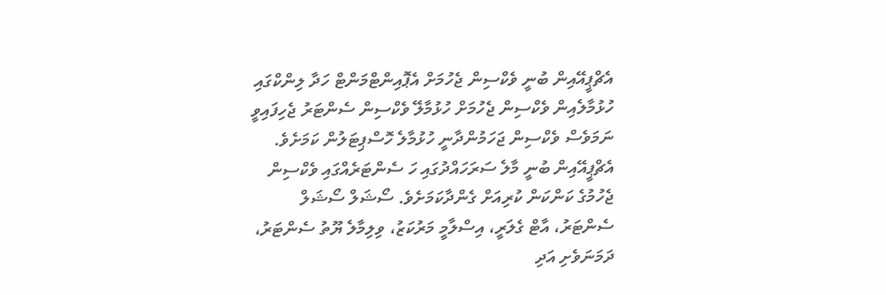އެޗްޕީއޭއިން ބުނީ ވެކްސިން ޖެހުމަށް އެޕޮއިންޓްމަންޓް ހަދާ ލިންކްގައި ހުޅުމާލެއިން ވެކްސިން ޖެހުމަށް ހުޅުމާލޭ ވެކްސިން ސެންޓަރު ޖެހިފައިވީ ނަމަވެސް ވެކްސިން ޖަހަމުންދާނީ ހުޅުމާލެ ހޮސްޕިޓަލުން ކަމަށެވެ.
އެޗްޕީއޭއިން ބުނީ މާލެ ސަރަހައްދުގައި ހަ ސެންޓަރެއްގައި ވެކްސިން ޖެހުމުގެ ކަންކަން ކުރިއަށް ގެންދާކަމަށެވެ. ސޯޝަލް ސޯޝަލް ސެންޓަރު، އާޓް ގެލަރީ، އިސްލާމީ މަރުކަޒު، ވިލިމާލެ ޔޫތު ސެންޓަރު، ދަމަނަވެށި އަދި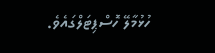ހުޅުމާލޭ ހޮސްޕިޓަލްގައެވެ.